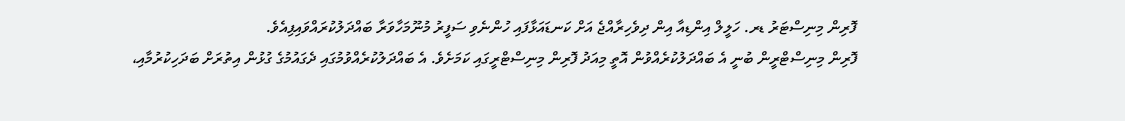ފޮރިން މިނިސްޓަރު ޑރ. ހަލީލް އިންޑިއާ އިން ދިވެހިރާއްޖެ އަށް ކަނޑައަޅާފައި ހުންނެވި ސަފީރު މުނޫމަހާވަރާ ބައްދަލުކުރައްވައިފިއެވެ.
ފޮރިން މިނިސްޓްރީން ބުނީ އެ ބައްދަލުކުރެއްވުން އޮތީ މިއަދު ފޮރިން މިނިސްޓްރީގައި ކަމަށެވެ. އެ ބައްދަލުކުރެއްވުމުގައި ދެގައުމުގެ ގުޅުން އިތުރަށް ބަދަހިކުރުމާއި،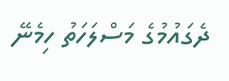ދެގައުމުގެ މަސްލަހަތު ހިމެނޭ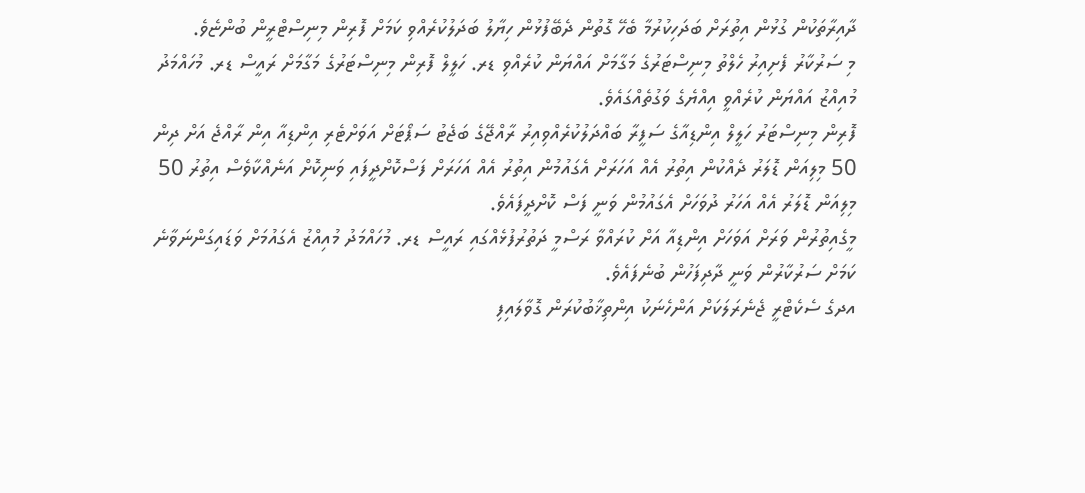ދާއިރާތަކުން ގުޅުން އިތުރަށް ބަދަހިކުރުމާ ބެހޭ ގޮތުން ދެބޭފުޅުން ހިޔާލު ބަދަލުކުރެއްވި ކަމަށް ފޮރިން މިނިސްޓްރީން ބުންޏެވެ.
މި ސަރުކާރު ފެށިއިރު ހެލްތު މިނިސްޓަރުގެ މަގާމަށް އައްޔަން ކުރެއްވި ޑރ. ހަލީލް ފޮރިން މިނިސްޓަރުގެ މަގާމަށް ރައީސް ޑރ. މުހައްމަދު މުއިއްޒު އައްޔަން ކުރެއްވީ އިއްޔެގެ ވަގުތެއްގައެވެ.
ފޮރިން މިނިސްޓަރު ހަލީލް އިންޑިއާގެ ސަފީރާ ބައްދަލުކުރެއްވިއިރު ރާއްޖޭގެ ބަޖެޓު ސަޕޯޓަށް އަވަށްޓެރި އިންޑިއާ އިން ރާއްޖެ އަށް ދިން 50 މިލިއަން ޑޮލަރު ދެއްކުން އިތުރު އެއް އަހަރަށް އެގައުމުން އިތުރު އެއް އަހަރަށް ފަސްކޮށްދީފައި ވަނިކޮށް އަނެއްކާވެސް އިތުރު 50 މިލިއަން ޑޮލަރު އެއް އަހަރު ދުވަހަށް އެގައުމުން ވަނީ ފަސް ކޮށްދީފައެވެ.
މީގެއިތުރުން ވަރަށް އަވަހަށް އިންޑިއާ އަށް ކުރައްވާ ރަސްމީ ދަތުރުފުޅެއްގައި ރައީސް ޑރ. މުހައްމަދު މުއިއްޒު އެގައުމަށް ވަޑައިގަންނަވާނެ ކަމަށް ސަރުކާރުން ވަނީ ދާދިފަހުން ބުނެފައެވެ.
އދގެ ސެކެޓްރީ ޖެނެރަލަކަށް އަންހެނަކު އިންތިޚާބުކުރަން ގޮވާލައިފި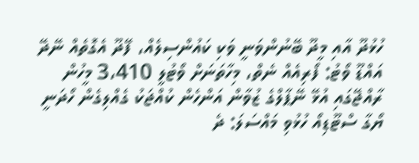ހުޅުދޫ އާއި މީދޫ ބޭނުންވަނީ ވަކި ކައުންސިލެއް، ފޭދޫ އެގޮތެއް ނޭދޭ
އައްޑޫ ވޯޓު: ފޯރިއެއް ނެތް، މިހާތަނަށް ވޯޓުލީ 3،410 މީހުން
ރާއްޖޭގައި އުޅޭ ނޭޕާލްގެ ޒުވާން އަންހެން ކުއްޖަކު ގެއްލިގެން ހޯދަނީ
ޔޯގާ ސްޓޫޑިއޯ ހުޅުވި މައްސަލަ: ދެ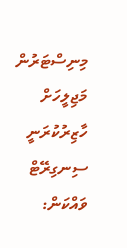މިނިސްޓަރުން މަޖިލީހަށް ހާޒިރުކުރަނީ
ސިނގިރޭޓް ވައްކަން: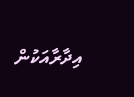އިދާރާއަކުން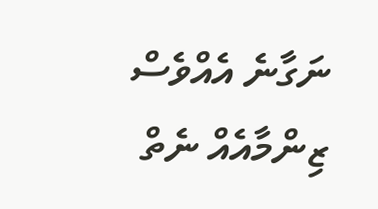ނަގާނެ އެއްވެސް ޒިންމާއެއް ނެތް